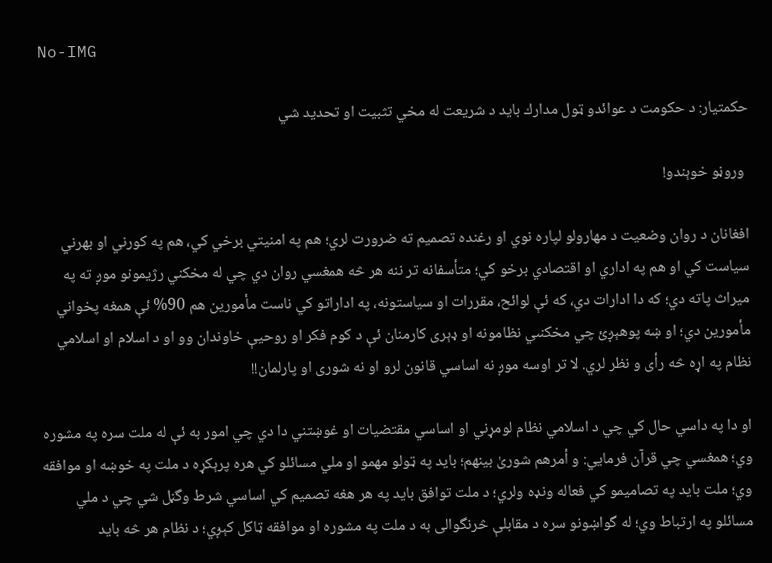No-IMG

حکمتيار: د حكومت د عوائدو ټول مدارك بايد د شريعت له مخي تثبيت او تحديد شي

 وروڼو خوېندو!

افغانان د روان وضعيت د مهارولو لپاره نوي او رغنده تصميم ته ضرورت لري؛ هم په امنيتي برخي كي، هم په كورني او بهرني سياست كي او هم په اداري او اقتصادي برخو كي؛ متأسفانه تر ننه هر څه همغسي روان دي چي له مخكني رژيمونو موږ ته په ميراث پاته دي؛ كه دا ادارات دي، كه ئې لوائح، مقررات او سياستونه، په اداراتو كي ناست مأمورين هم 90% ئې همغه پخواني مأمورين دي؛ او ښه پوهېږئ چي مخكنىي نظامونه او ډېرى كارمنان ئې د كوم فكر او روحيې خاوندان وو او د اسلام او اسلامي نظام په اړه څه رأى و نظر لري. لا تر اوسه موږ نه اساسي قانون لرو او نه شورى او پارلمان!!

او دا په داسي حال كي چي د اسلامي نظام لومړني او اساسي مقتضيات او غوښتني دا دي چي امور به ئې له ملت سره په مشوره وي؛ همغسي چي قرآن فرمايي: و أمرهم شورىٰ بينهم؛ بايد په ټولو مهمو او ملي مسائلو كي هره پرېكړه د ملت په خوښه او موافقه وي؛ ملت بايد په تصاميمو كي فعاله ونډه ولري؛ د ملت توافق بايد په هر هغه تصميم كي اساسي شرط وگڼل شي چي د ملي مسائلو په ارتباط وي؛ له گواښونو سره د مقابلې څرنگوالى به د ملت په مشوره او موافقه ټاكل كېږي؛ د نظام هر څه بايد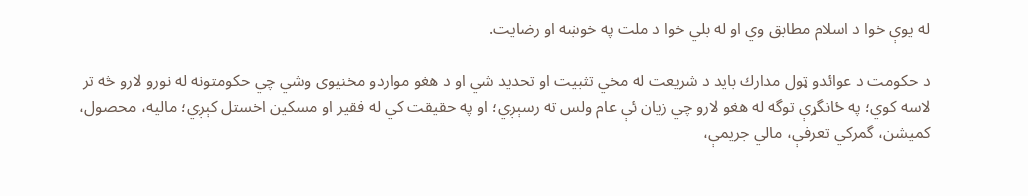له يوې خوا د اسلام مطابق وي او له بلي خوا د ملت په خوښه او رضايت.

د حكومت د عوائدو ټول مدارك بايد د شريعت له مخي تثبيت او تحديد شي او د هغو مواردو مخنيوى وشي چي حكومتونه له نورو لارو څه تر لاسه كوي؛ په ځانگړې توگه له هغو لارو چي زيان ئې عام ولس ته رسېږي؛ او په حقيقت كي له فقير او مسكين اخستل كېږي؛ ماليه، محصول، كميشن، گمركي تعرفې، مالي جريمې،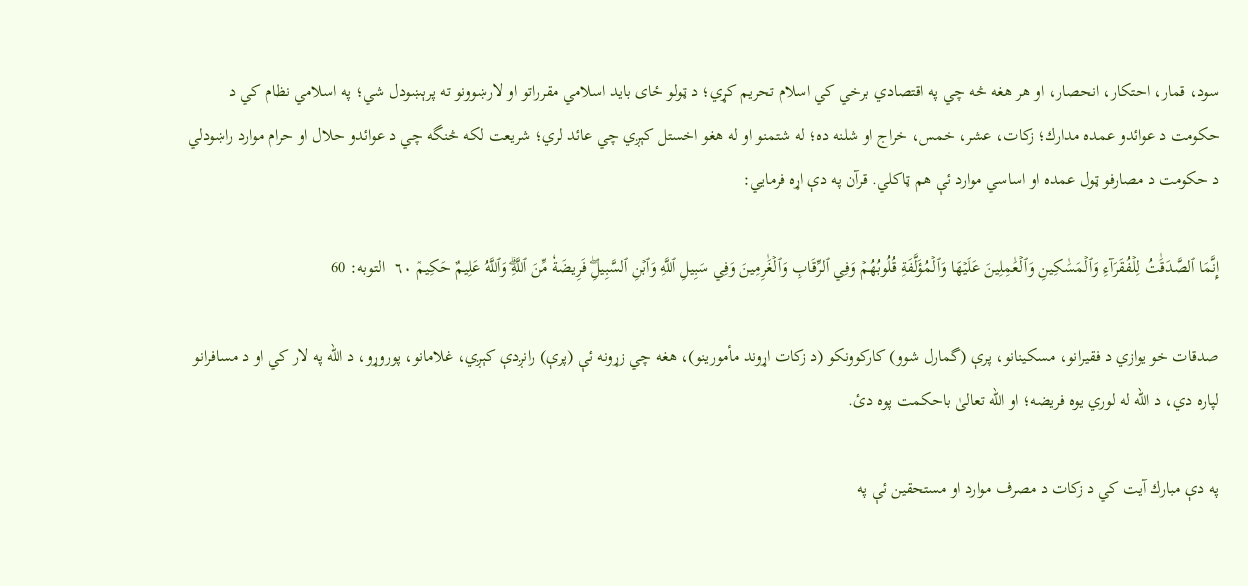سود، قمار، احتكار، انحصار، او هر هغه څه چي په اقتصادي برخي كي اسلام تحريم كړي؛ د ټولو ځاى بايد اسلامي مقرراتو او لارښوونو ته پرېښودل شي؛ په اسلامي نظام كي د حكومت د عوائدو عمده مدارك؛ زكات، عشر، خمس، خراج او شلنه ده؛ له شتمنو او له هغو اخستل كېږي چي عائد لري؛ شريعت لكه څنگه چي د عوائدو حلال او حرام موارد راښودلي د حكومت د مصارفو ټول عمده او اساسي موارد ئې هم ټاكلي. قرآن په دې اړه فرمايي:

إِنَّمَا ٱلصَّدَقَٰتُ لِلۡفُقَرَآءِ وَٱلۡمَسَٰكِينِ وَٱلۡعَٰمِلِينَ عَلَيۡهَا وَٱلۡمُؤَلَّفَةِ قُلُوبُهُمۡ وَفِي ٱلرِّقَابِ وَٱلۡغَٰرِمِينَ وَفِي سَبِيلِ ٱللَّهِ وَٱبۡنِ ٱلسَّبِيلِۖ فَرِيضَةٗ مِّنَ ٱللَّهِۗ وَٱللَّهُ عَلِيمٌ حَكِيمٞ ٦٠  التوبه: 60

صدقات خو يوازي د فقيرانو، مسكينانو، پرې (گمارل شوو) كاركوونكو (د زكات اړوند مأمورينو)، هغه چي زړونه ئې (پرې) رانږدې كېږي، غلامانو، پوروړو، د الله په لار كي او د مسافرانو لپاره دي، د الله له لوري يوه فريضه؛ او الله تعالىٰ باحكمت پوه دئ.

په دې مبارك آيت كي د زكات د مصرف موارد او مستحقين ئې په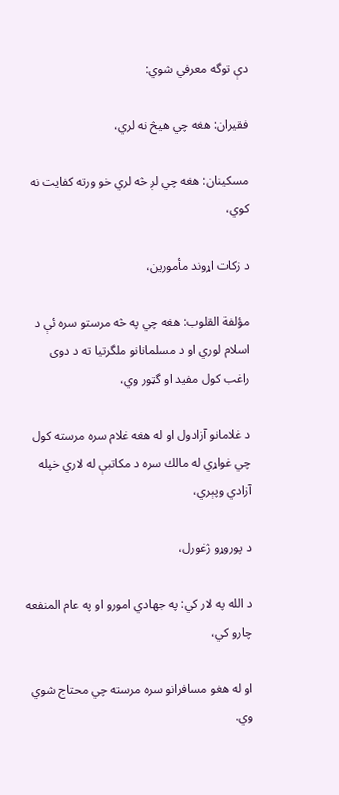دې توگه معرفي شوي:

فقيران: هغه چي هيڅ نه لري،

مسكينان: هغه چي لږ څه لري خو ورته كفايت نه كوي،

د زكات اړوند مأمورين،

مؤلفة القلوب: هغه چي په څه مرستو سره ئې د اسلام لوري او د مسلمانانو ملگرتيا ته د دوى راغب كول مفيد او گټور وي،

د غلامانو آزادول او له هغه غلام سره مرسته كول چي غواړي له مالك سره د مكاتبې له لاري خپله آزادي وپېري،

د پوروړو ژغورل،

د الله په لار كي: په جهادي امورو او په عام المنفعه چارو كي،

او له هغو مسافرانو سره مرسته چي محتاج شوي وي.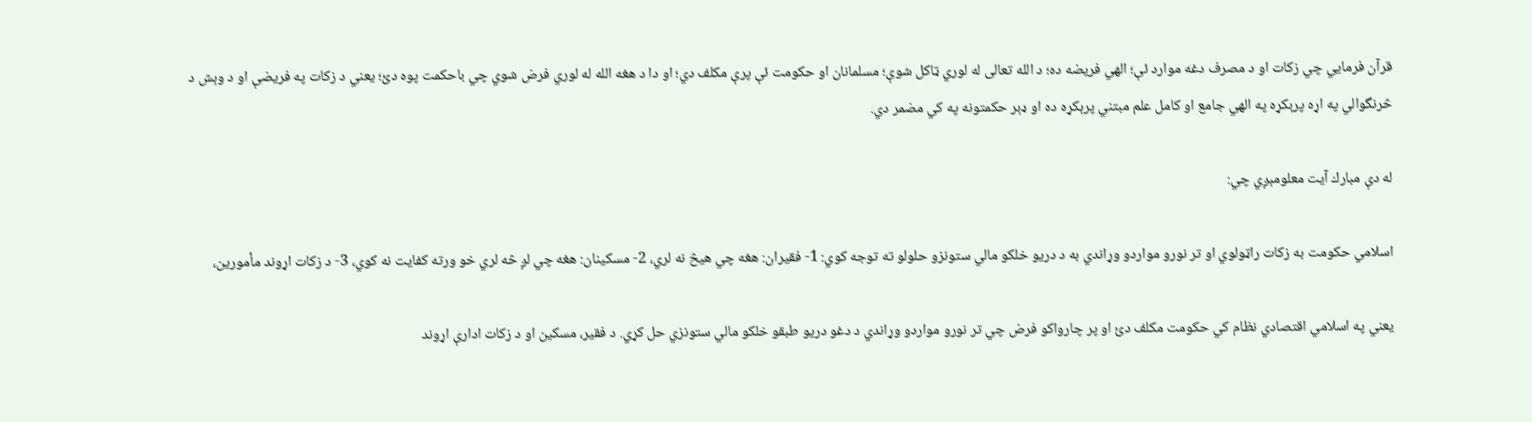قرآن فرمايي چي زكات او د مصرف دغه موارد ئې؛ الهي فريضه ده؛ د الله تعالى له لوري ټاكل شوې؛ مسلمانان او حكومت ئې پرې مكلف دي؛ او دا د هغه الله له لوري فرض شوي چي باحكمت پوه دئ؛ يعني د زكات په فريضې او د وېش د څرنگوالي په اړه پرېكړه په الهي جامع او كامل علم مبتني پرېكړه ده او ډېر حكمتونه په كي مضمر دي.

له دې مبارك آيت معلومېږي چي:

اسلامي حكومت به زكات راټولوي او تر نورو مواردو وړاندي به د دريو خلكو مالي ستونزو حلولو ته توجه كوي: 1- فقيران: هغه چي هيڅ نه لري، 2- مسكينان: هغه چي لږ څه لري خو ورته كفايت نه كوي، 3- د زكات اړوند مأمورين،

يعني په اسلامي اقتصادي نظام كي حكومت مكلف دئ او پر چارواكو فرض چي تر نورو مواردو وړاندي د دغو دريو طبقو خلكو مالي ستونزي حل كړي. د فقير، مسكين او د زكات ادارې اړوند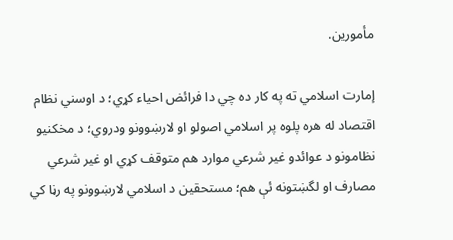مأمورين.

إمارت اسلامي ته په كار ده چي دا فرائض احياء كړي؛ د اوسني نظام اقتصاد له هره پلوه پر اسلامي اصولو او لارښوونو ودروي؛ د مخكنيو نظامونو د عوائدو غير شرعي موارد هم متوقف كړي او غير شرعي مصارف او لگښتونه ئې هم؛ مستحقين د اسلامي لارښوونو په رڼا كي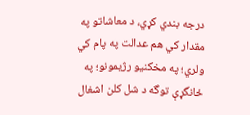درجه بندي كړي، د معاشاتو په مقدار كي هم عدالت په پام كي ولري؛ په مخكنيو رژيمونو؛ په ځانگړې توگه د شل كلن اشغال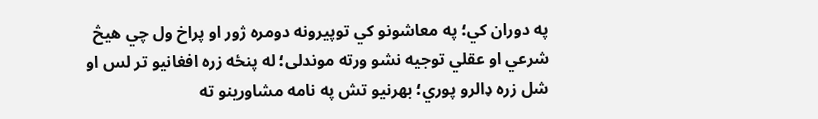په دوران كي؛ په معاشونو كي توپيرونه دومره ژور او پراخ ول چي هيڅ شرعي او عقلي توجيه نشو ورته موندلى؛ له پنځه زره افغانيو تر لس او شل زره ډالرو پوري؛ بهرنيو تش په نامه مشاورينو ته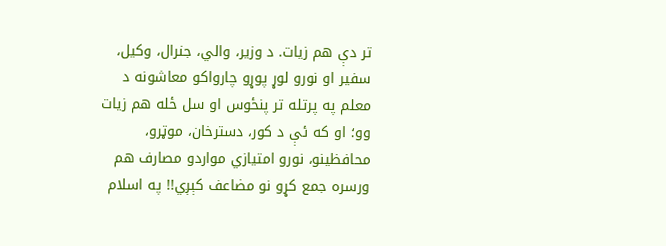تر دې هم زيات. د وزير، والي، جنرال، وكيل، سفير او نورو لوړ پوړو چارواكو معاشونه د معلم په پرتله تر پنځوس او سل ځله هم زيات وو؛ او كه ئې د كور، دسترخان، موټرو، محافظينو، نورو امتيازي مواردو مصارف هم ورسره جمع كړو نو مضاعف كېږي!! په اسلام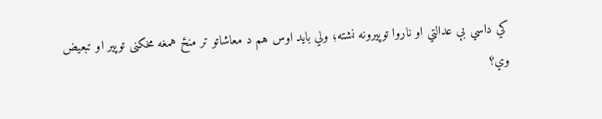كي داسي بې عدالتي او ناروا توپيرونه نشته؛ ولي بايد اوس هم د معاشاتو تر منځ همغه مخكنى توپير او تبعيض وي؟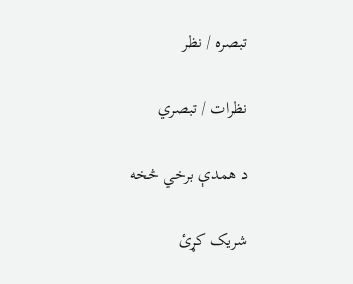تبصره / نظر

نظرات / تبصري

د همدې برخي څخه

شریک کړئ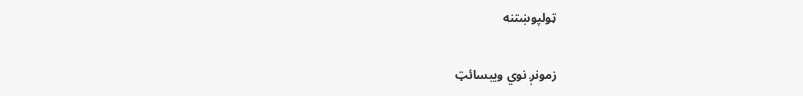ټولپوښتنه

زمونږ نوي ویبسائټ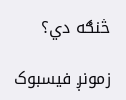څنګه دي؟

زمونږ فيسبوک